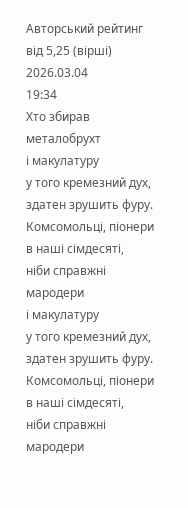Авторський рейтинг від 5,25 (вірші)
2026.03.04
19:34
Хто збирав металобрухт
і макулатуру
у того кремезний дух,
здатен зрушить фуру.
Комсомольці, піонери
в наші сімдесяті,
ніби справжні мародери
і макулатуру
у того кремезний дух,
здатен зрушить фуру.
Комсомольці, піонери
в наші сімдесяті,
ніби справжні мародери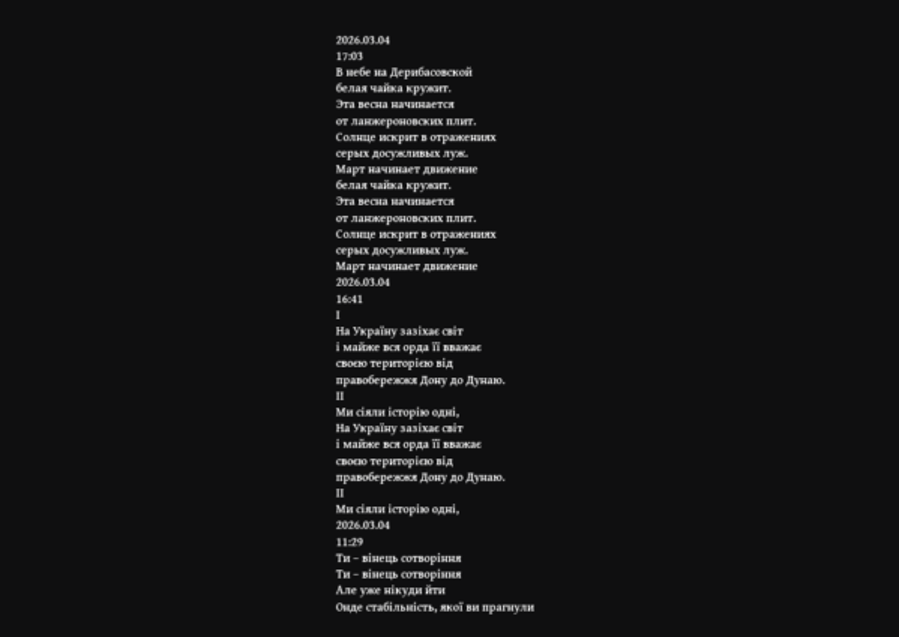2026.03.04
17:03
В небе на Дерибасовской
белая чайка кружит.
Эта весна начинается
от ланжероновских плит.
Солнце искрит в отражениях
серых досужливых луж.
Март начинает движение
белая чайка кружит.
Эта весна начинается
от ланжероновских плит.
Солнце искрит в отражениях
серых досужливых луж.
Март начинает движение
2026.03.04
16:41
І
На Україну зазіхає світ
і майже вся орда її вважає
своєю територією від
правобережжя Дону до Дунаю.
ІІ
Ми сіяли історію одні,
На Україну зазіхає світ
і майже вся орда її вважає
своєю територією від
правобережжя Дону до Дунаю.
ІІ
Ми сіяли історію одні,
2026.03.04
11:29
Ти – вінець сотворіння
Ти – вінець сотворіння
Але уже нікуди йти
Онде стабільність, якої ви прагнули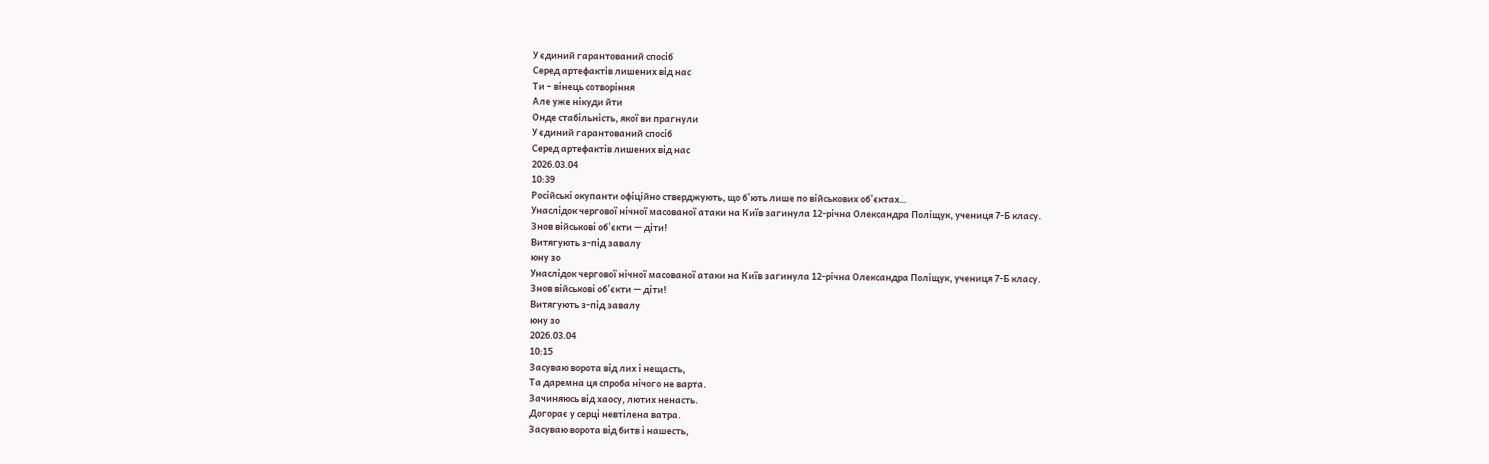У єдиний гарантований спосіб
Серед артефактів лишених від нас
Ти – вінець сотворіння
Але уже нікуди йти
Онде стабільність, якої ви прагнули
У єдиний гарантований спосіб
Серед артефактів лишених від нас
2026.03.04
10:39
Російські окупанти офіційно стверджують, що б'ють лише по військових об'єктах…
Унаслідок чергової нічної масованої атаки на Київ загинула 12-річна Олександра Поліщук, учениця 7-Б класу.
Знов військові об'єкти — діти!
Витягують з-під завалу
юну зо
Унаслідок чергової нічної масованої атаки на Київ загинула 12-річна Олександра Поліщук, учениця 7-Б класу.
Знов військові об'єкти — діти!
Витягують з-під завалу
юну зо
2026.03.04
10:15
Засуваю ворота від лих і нещасть,
Та даремна ця спроба нічого не варта.
Зачиняюсь від хаосу, лютих ненасть.
Догорає у серці невтілена ватра.
Засуваю ворота від битв і нашесть,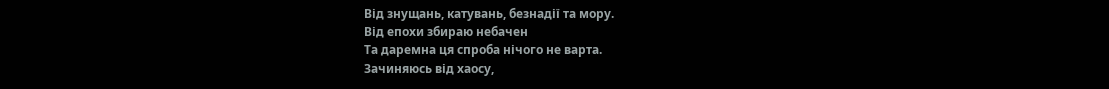Від знущань, катувань, безнадії та мору.
Від епохи збираю небачен
Та даремна ця спроба нічого не варта.
Зачиняюсь від хаосу,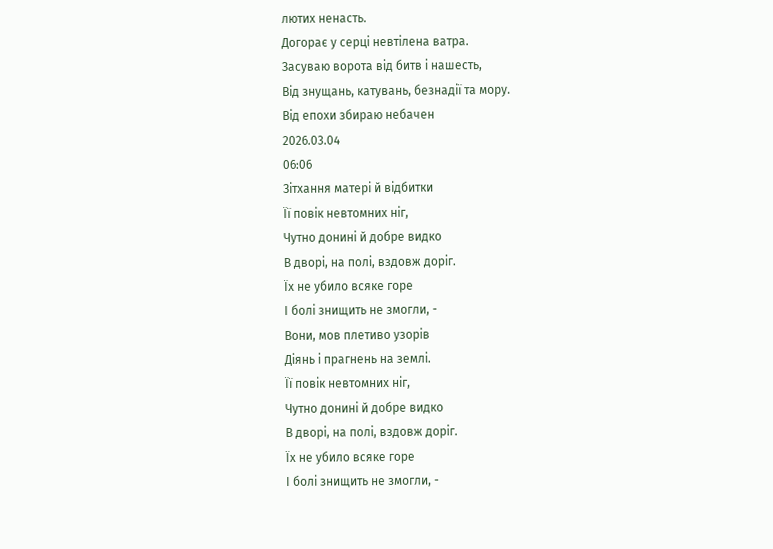лютих ненасть.
Догорає у серці невтілена ватра.
Засуваю ворота від битв і нашесть,
Від знущань, катувань, безнадії та мору.
Від епохи збираю небачен
2026.03.04
06:06
Зітхання матері й відбитки
Її повік невтомних ніг,
Чутно донині й добре видко
В дворі, на полі, вздовж доріг.
Їх не убило всяке горе
І болі знищить не змогли, -
Вони, мов плетиво узорів
Діянь і прагнень на землі.
Її повік невтомних ніг,
Чутно донині й добре видко
В дворі, на полі, вздовж доріг.
Їх не убило всяке горе
І болі знищить не змогли, -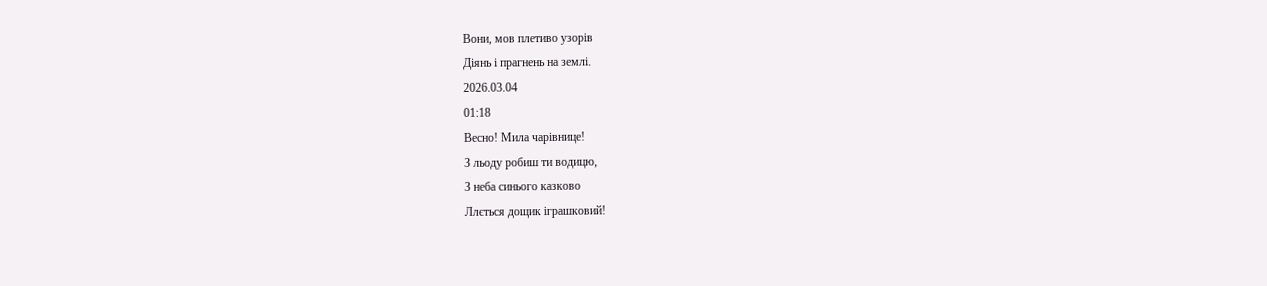Вони, мов плетиво узорів
Діянь і прагнень на землі.
2026.03.04
01:18
Весно! Мила чарівнице!
З льоду робиш ти водицю,
З неба синього казково
Ллється дощик іграшковий!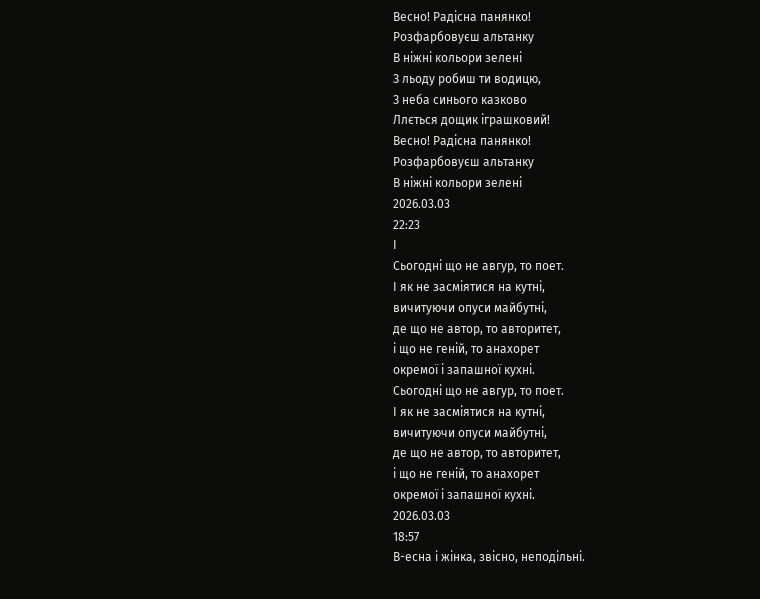Весно! Радісна панянко!
Розфарбовуєш альтанку
В ніжні кольори зелені
З льоду робиш ти водицю,
З неба синього казково
Ллється дощик іграшковий!
Весно! Радісна панянко!
Розфарбовуєш альтанку
В ніжні кольори зелені
2026.03.03
22:23
І
Сьогодні що не авгур, то поет.
І як не засміятися на кутні,
вичитуючи опуси майбутні,
де що не автор, то авторитет,
і що не геній, то анахорет
окремої і запашної кухні.
Сьогодні що не авгур, то поет.
І як не засміятися на кутні,
вичитуючи опуси майбутні,
де що не автор, то авторитет,
і що не геній, то анахорет
окремої і запашної кухні.
2026.03.03
18:57
В-есна і жінка, звісно, неподільні.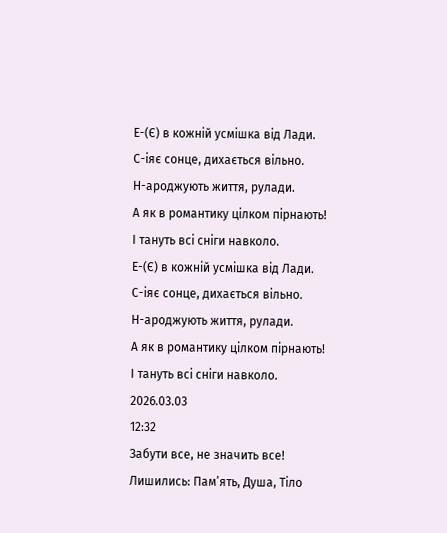Е-(Є) в кожній усмішка від Лади.
С-іяє сонце, дихається вільно.
Н-ароджують життя, рулади.
А як в романтику цілком пірнають!
І тануть всі сніги навколо.
Е-(Є) в кожній усмішка від Лади.
С-іяє сонце, дихається вільно.
Н-ароджують життя, рулади.
А як в романтику цілком пірнають!
І тануть всі сніги навколо.
2026.03.03
12:32
Забути все, не значить все!
Лишились: Пам’ять, Душа, Тіло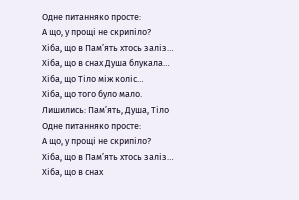Одне питанняко просте:
А що, у прощі не скрипіло?
Хіба, що в Пам’ять хтось заліз…
Хіба, що в снах Душа блукала…
Хіба, що Тіло між коліс…
Хіба, що того було мало.
Лишились: Пам’ять, Душа, Тіло
Одне питанняко просте:
А що, у прощі не скрипіло?
Хіба, що в Пам’ять хтось заліз…
Хіба, що в снах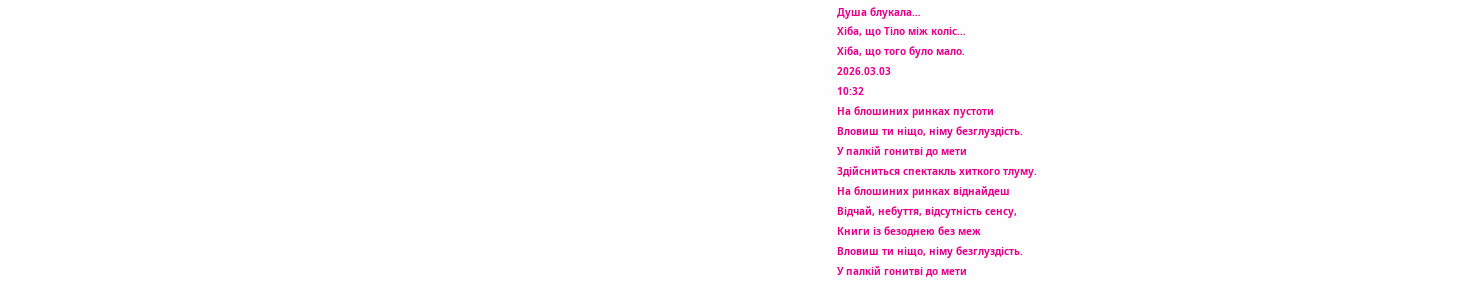Душа блукала…
Хіба, що Тіло між коліс…
Хіба, що того було мало.
2026.03.03
10:32
На блошиних ринках пустоти
Вловиш ти ніщо, німу безглуздість.
У палкій гонитві до мети
Здійсниться спектакль хиткого тлуму.
На блошиних ринках віднайдеш
Відчай, небуття, відсутність сенсу,
Книги із безоднею без меж
Вловиш ти ніщо, німу безглуздість.
У палкій гонитві до мети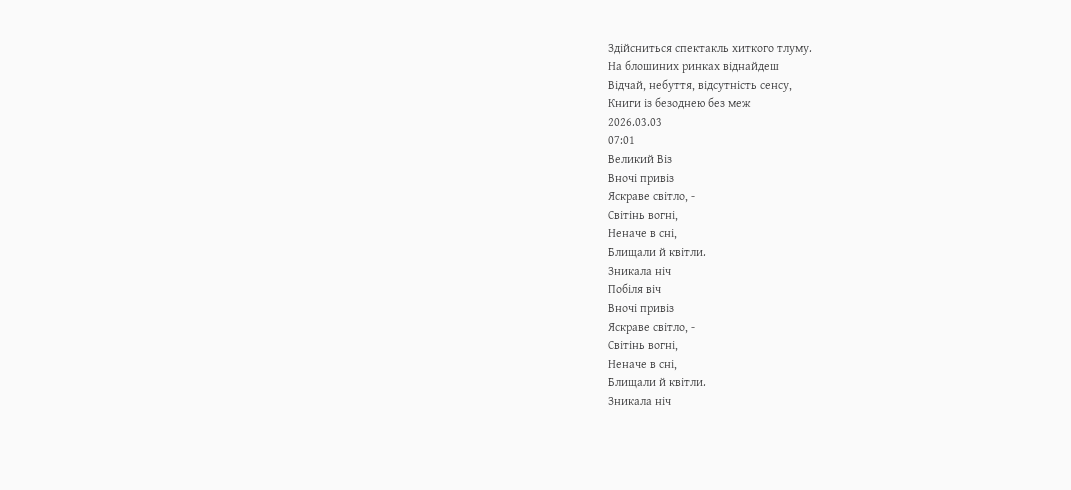Здійсниться спектакль хиткого тлуму.
На блошиних ринках віднайдеш
Відчай, небуття, відсутність сенсу,
Книги із безоднею без меж
2026.03.03
07:01
Великий Віз
Вночі привіз
Яскраве світло, -
Світінь вогні,
Неначе в сні,
Блищали й квітли.
Зникала ніч
Побіля віч
Вночі привіз
Яскраве світло, -
Світінь вогні,
Неначе в сні,
Блищали й квітли.
Зникала ніч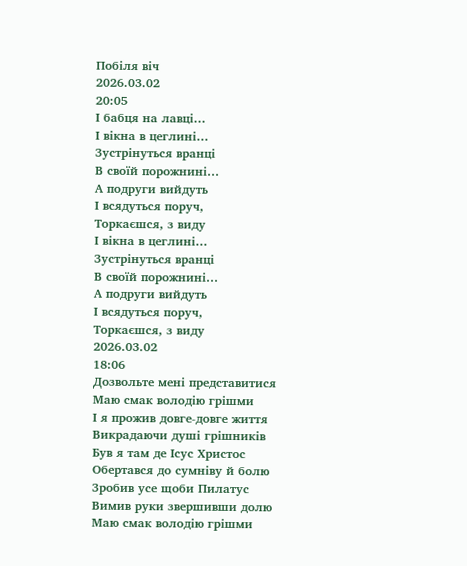Побіля віч
2026.03.02
20:05
І бабця на лавці…
І вікна в цеглині…
Зустрінуться вранці
В своїй порожнині…
А подруги вийдуть
І всядуться поруч,
Торкаєшся, з виду
І вікна в цеглині…
Зустрінуться вранці
В своїй порожнині…
А подруги вийдуть
І всядуться поруч,
Торкаєшся, з виду
2026.03.02
18:06
Дозвольте мені представитися
Маю смак володію грішми
І я прожив довге-довге життя
Викрадаючи душі грішників
Був я там де Ісус Христос
Обертався до сумніву й болю
Зробив усе щоби Пилатус
Вимив руки звершивши долю
Маю смак володію грішми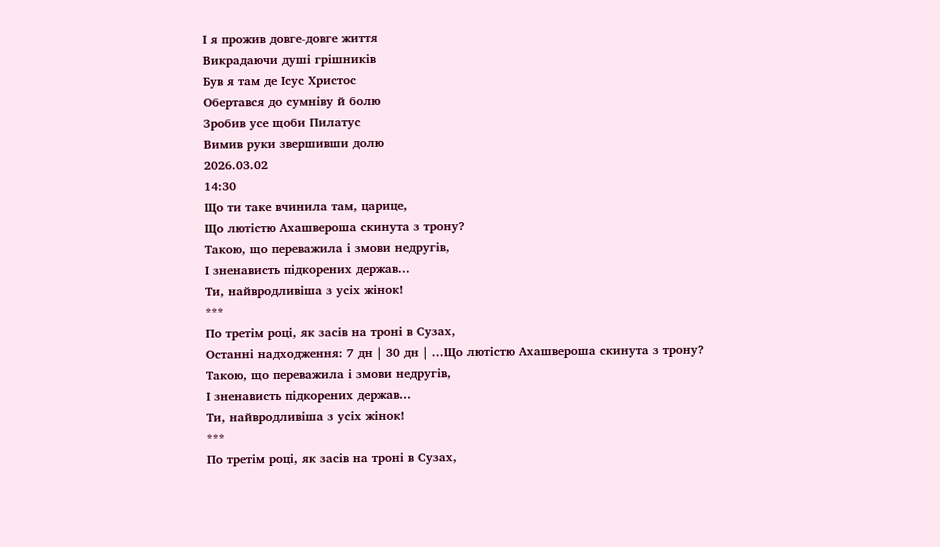І я прожив довге-довге життя
Викрадаючи душі грішників
Був я там де Ісус Христос
Обертався до сумніву й болю
Зробив усе щоби Пилатус
Вимив руки звершивши долю
2026.03.02
14:30
Що ти таке вчинила там, царице,
Що лютістю Ахашвероша скинута з трону?
Такою, що переважила і змови недругів,
І зненависть підкорених держав...
Ти, найвродливіша з усіх жінок!
***
По третім році, як засів на троні в Сузах,
Останні надходження: 7 дн | 30 дн | ...Що лютістю Ахашвероша скинута з трону?
Такою, що переважила і змови недругів,
І зненависть підкорених держав...
Ти, найвродливіша з усіх жінок!
***
По третім році, як засів на троні в Сузах,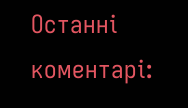Останні коментарі: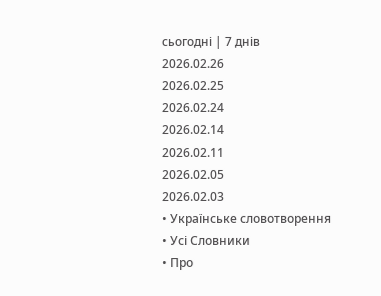сьогодні | 7 днів
2026.02.26
2026.02.25
2026.02.24
2026.02.14
2026.02.11
2026.02.05
2026.02.03
• Українське словотворення
• Усі Словники
• Про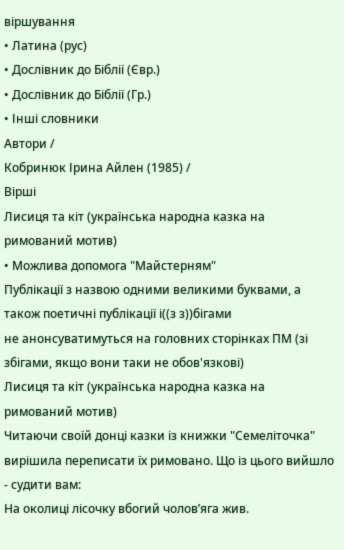віршування
• Латина (рус)
• Дослівник до Біблії (Євр.)
• Дослівник до Біблії (Гр.)
• Інші словники
Автори /
Кобринюк Ірина Айлен (1985) /
Вірші
Лисиця та кіт (українська народна казка на римований мотив)
• Можлива допомога "Майстерням"
Публікації з назвою одними великими буквами, а також поетичні публікації і((з з))бігами
не анонсуватимуться на головних сторінках ПМ (зі збігами, якщо вони таки не обов'язкові)
Лисиця та кіт (українська народна казка на римований мотив)
Читаючи своїй донці казки із книжки "Семеліточка" вирішила переписати їх римовано. Що із цього вийшло - судити вам:
На околиці лісочку вбогий чолов’яга жив.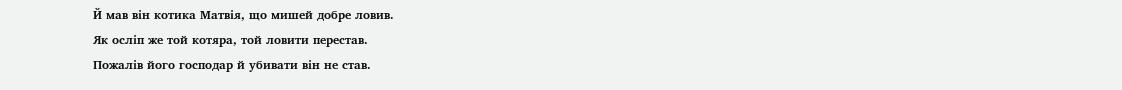Й мав він котика Матвія, що мишей добре ловив.
Як осліп же той котяра, той ловити перестав.
Пожалів його господар й убивати він не став.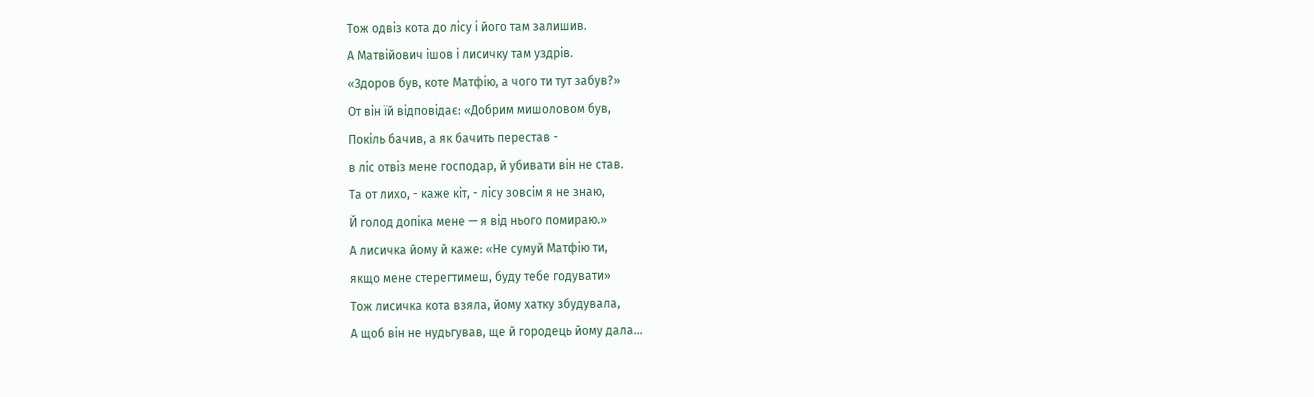Тож одвіз кота до лісу і його там залишив.
А Матвійович ішов і лисичку там уздрів.
«Здоров був, коте Матфію, а чого ти тут забув?»
От він їй відповідає: «Добрим мишоловом був,
Покіль бачив, а як бачить перестав -
в ліс отвіз мене господар, й убивати він не став.
Та от лихо, - каже кіт, - лісу зовсім я не знаю,
Й голод допіка мене — я від нього помираю.»
А лисичка йому й каже: «Не сумуй Матфію ти,
якщо мене стерегтимеш, буду тебе годувати»
Тож лисичка кота взяла, йому хатку збудувала,
А щоб він не нудьгував, ще й городець йому дала...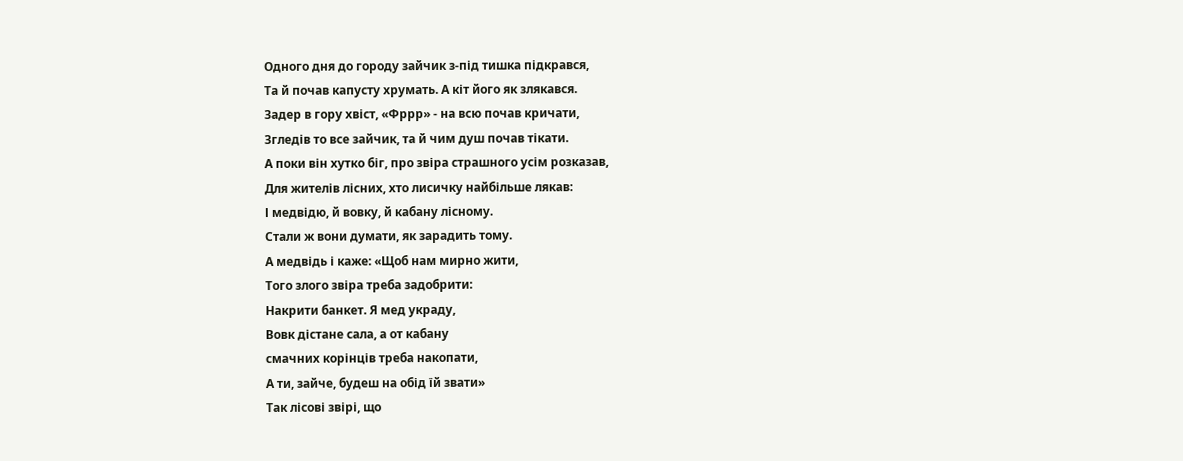Одного дня до городу зайчик з-під тишка підкрався,
Та й почав капусту хрумать. А кіт його як злякався.
Задер в гору хвіст, «Фррр» - на всю почав кричати,
Згледів то все зайчик, та й чим душ почав тікати.
А поки він хутко біг, про звіра страшного усім розказав,
Для жителів лісних, хто лисичку найбільше лякав:
І медвідю, й вовку, й кабану лісному.
Стали ж вони думати, як зарадить тому.
А медвідь і каже: «Щоб нам мирно жити,
Того злого звіра треба задобрити:
Накрити банкет. Я мед украду,
Вовк дістане сала, а от кабану
смачних корінців треба накопати,
А ти, зайче, будеш на обід їй звати»
Так лісові звірі, що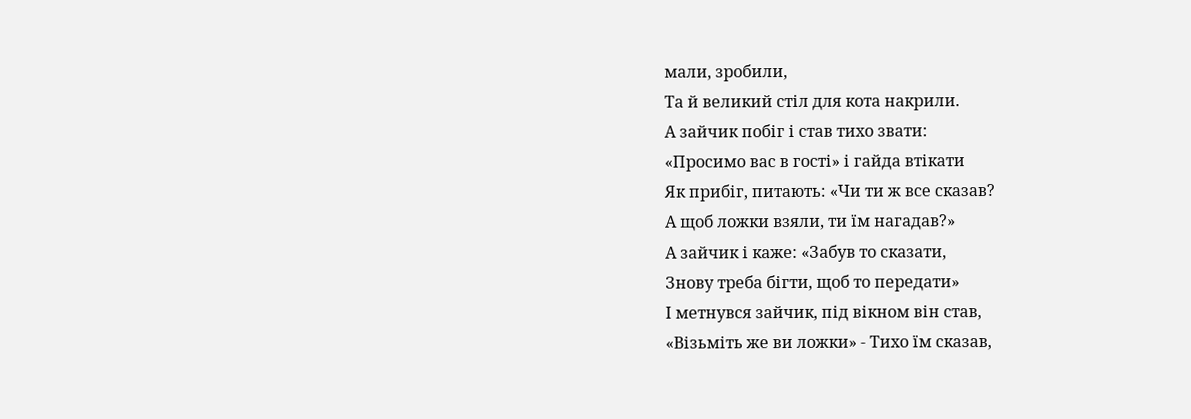мали, зробили,
Та й великий стіл для кота накрили.
А зайчик побіг і став тихо звати:
«Просимо вас в гості» і гайда втікати
Як прибіг, питають: «Чи ти ж все сказав?
А щоб ложки взяли, ти їм нагадав?»
А зайчик і каже: «Забув то сказати,
Знову треба бігти, щоб то передати»
І метнувся зайчик, під вікном він став,
«Візьміть же ви ложки» - Тихо їм сказав,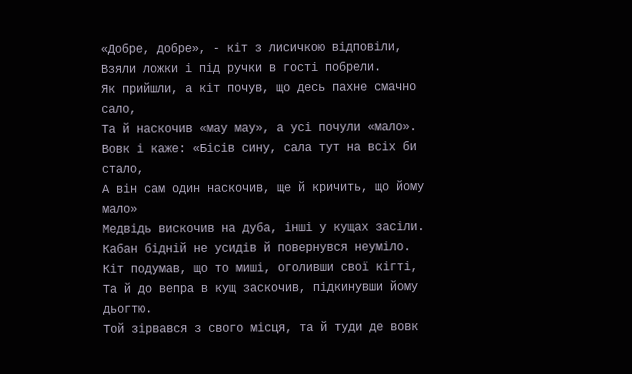«Добре, добре», - кіт з лисичкою відповіли,
Взяли ложки і під ручки в гості побрели.
Як прийшли, а кіт почув, що десь пахне смачно сало,
Та й наскочив «мау мау», а усі почули «мало».
Вовк і каже: «Бісів сину, сала тут на всіх би стало,
А він сам один наскочив, ще й кричить, що йому мало»
Медвідь вискочив на дуба, інші у кущах засіли.
Кабан бідній не усидів й повернувся неуміло.
Кіт подумав, що то миші, оголивши свої кігті,
Та й до вепра в кущ заскочив, підкинувши йому дьогтю.
Той зірвався з свого місця, та й туди де вовк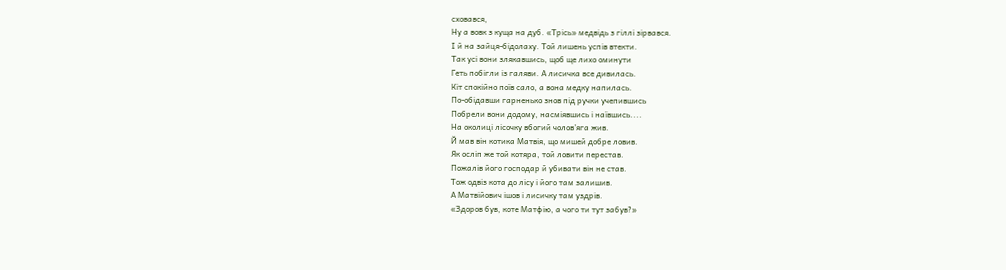сховався,
Ну а вовк з куща на дуб. «Трісь» медвідь з гіллі зірвався.
І й на зайця-бідолаху. Той лишень успів втекти.
Так усі вони злякавшись, щоб ще лихо оминути
Геть побігли із галяви. А лисичка все дивилась.
Кіт спокійно поїв сало, а вона медку напилась.
По-обідавши гарненько знов під ручки учепившись
Побрели вони додому, насміявшись і наївшись....
На околиці лісочку вбогий чолов’яга жив.
Й мав він котика Матвія, що мишей добре ловив.
Як осліп же той котяра, той ловити перестав.
Пожалів його господар й убивати він не став.
Тож одвіз кота до лісу і його там залишив.
А Матвійович ішов і лисичку там уздрів.
«Здоров був, коте Матфію, а чого ти тут забув?»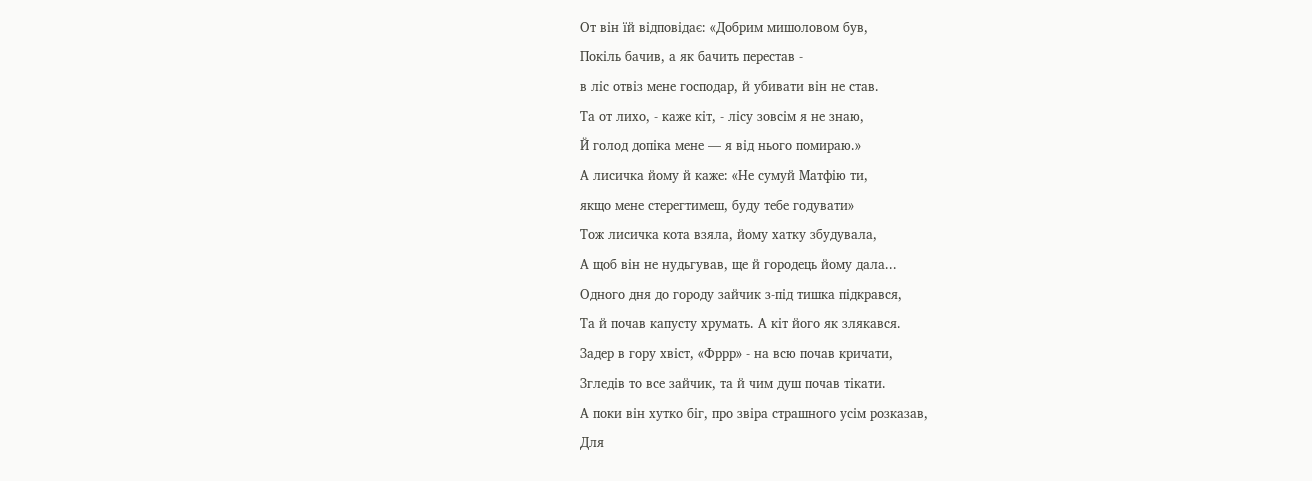От він їй відповідає: «Добрим мишоловом був,
Покіль бачив, а як бачить перестав -
в ліс отвіз мене господар, й убивати він не став.
Та от лихо, - каже кіт, - лісу зовсім я не знаю,
Й голод допіка мене — я від нього помираю.»
А лисичка йому й каже: «Не сумуй Матфію ти,
якщо мене стерегтимеш, буду тебе годувати»
Тож лисичка кота взяла, йому хатку збудувала,
А щоб він не нудьгував, ще й городець йому дала...
Одного дня до городу зайчик з-під тишка підкрався,
Та й почав капусту хрумать. А кіт його як злякався.
Задер в гору хвіст, «Фррр» - на всю почав кричати,
Згледів то все зайчик, та й чим душ почав тікати.
А поки він хутко біг, про звіра страшного усім розказав,
Для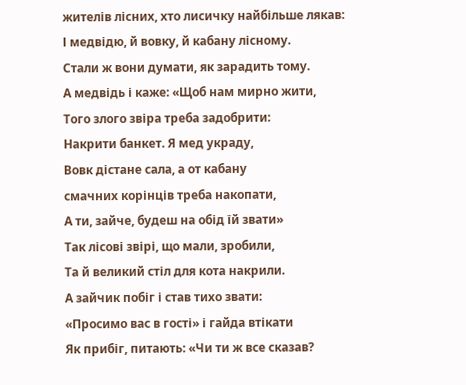жителів лісних, хто лисичку найбільше лякав:
І медвідю, й вовку, й кабану лісному.
Стали ж вони думати, як зарадить тому.
А медвідь і каже: «Щоб нам мирно жити,
Того злого звіра треба задобрити:
Накрити банкет. Я мед украду,
Вовк дістане сала, а от кабану
смачних корінців треба накопати,
А ти, зайче, будеш на обід їй звати»
Так лісові звірі, що мали, зробили,
Та й великий стіл для кота накрили.
А зайчик побіг і став тихо звати:
«Просимо вас в гості» і гайда втікати
Як прибіг, питають: «Чи ти ж все сказав?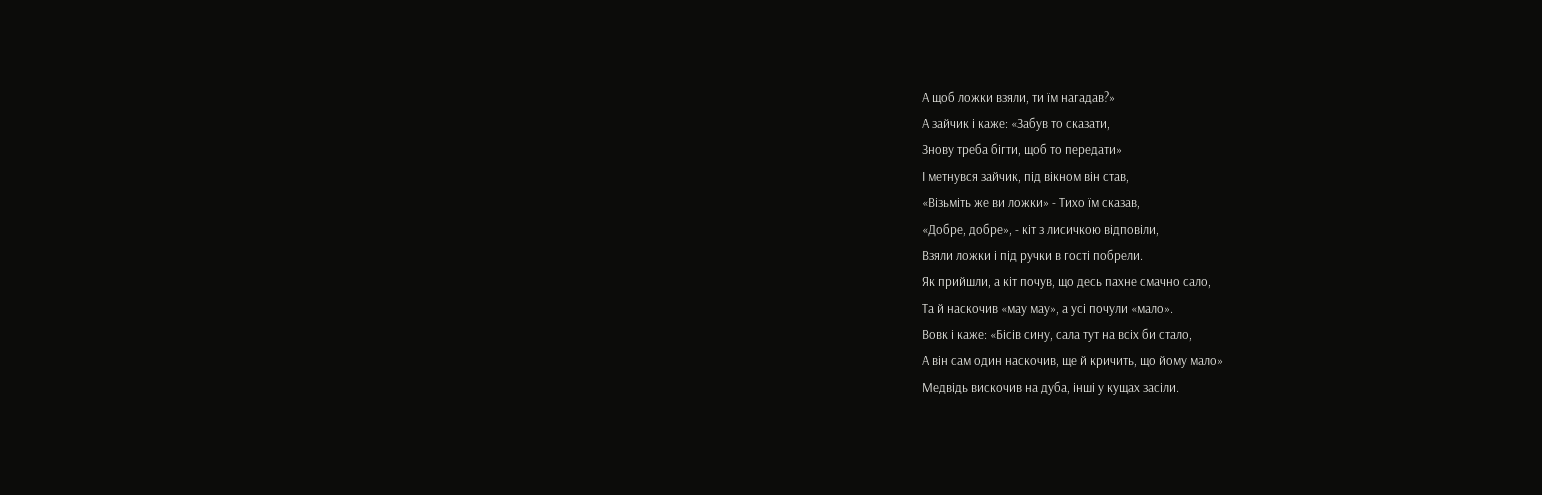А щоб ложки взяли, ти їм нагадав?»
А зайчик і каже: «Забув то сказати,
Знову треба бігти, щоб то передати»
І метнувся зайчик, під вікном він став,
«Візьміть же ви ложки» - Тихо їм сказав,
«Добре, добре», - кіт з лисичкою відповіли,
Взяли ложки і під ручки в гості побрели.
Як прийшли, а кіт почув, що десь пахне смачно сало,
Та й наскочив «мау мау», а усі почули «мало».
Вовк і каже: «Бісів сину, сала тут на всіх би стало,
А він сам один наскочив, ще й кричить, що йому мало»
Медвідь вискочив на дуба, інші у кущах засіли.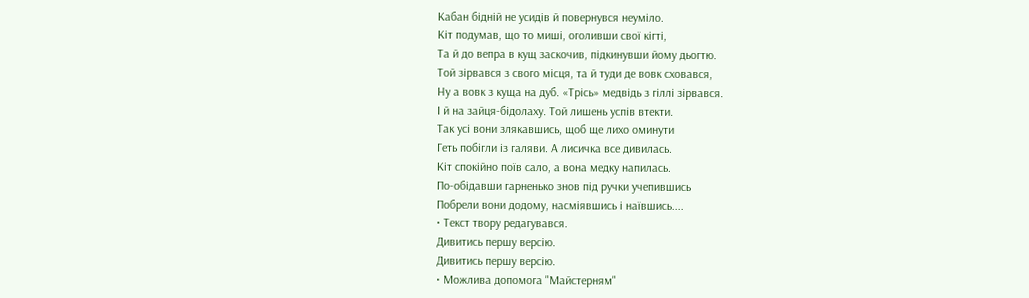Кабан бідній не усидів й повернувся неуміло.
Кіт подумав, що то миші, оголивши свої кігті,
Та й до вепра в кущ заскочив, підкинувши йому дьогтю.
Той зірвався з свого місця, та й туди де вовк сховався,
Ну а вовк з куща на дуб. «Трісь» медвідь з гіллі зірвався.
І й на зайця-бідолаху. Той лишень успів втекти.
Так усі вони злякавшись, щоб ще лихо оминути
Геть побігли із галяви. А лисичка все дивилась.
Кіт спокійно поїв сало, а вона медку напилась.
По-обідавши гарненько знов під ручки учепившись
Побрели вони додому, насміявшись і наївшись....
• Текст твору редагувався.
Дивитись першу версію.
Дивитись першу версію.
• Можлива допомога "Майстерням"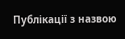Публікації з назвою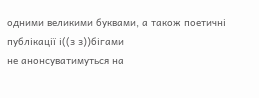одними великими буквами, а також поетичні публікації і((з з))бігами
не анонсуватимуться на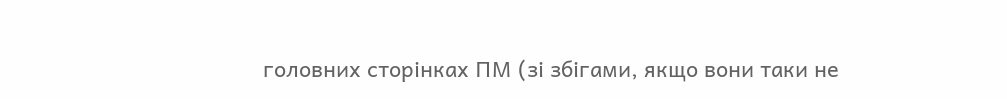головних сторінках ПМ (зі збігами, якщо вони таки не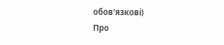обов'язкові)
Про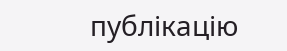публікацію